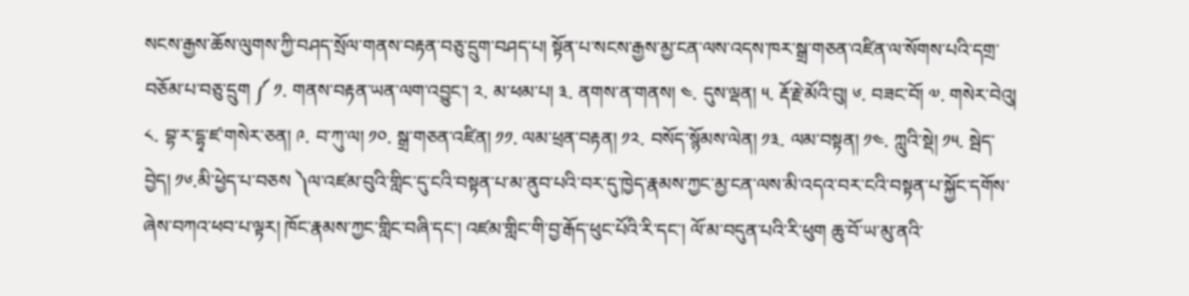སངས་རྒྱས་ཆོས་ལུགས་ཀྱི་བཤད་སྲོལ་གནས་བརྟན་བཅུ་དྲུག་བཤད་པ། སྟོན་པ་སངས་རྒྱས་མྱ་ངན་ལས་འདས་ཁར་སྒྲ་གཅན་འཛིན་ལ་སོགས་པའི་དགྲ་བཅོམ་པ་བཅུ་དྲུག ༼ ༡. གནས་བརྟན་ཡན་ལག་འབྱུང་། ༢. མ་ཕམ་པ། ༣. ནགས་ན་གནས། ༤. དུས་ལྡན། ༥. རྡོ་རྗེ་མོའི་བུ། ༦. བཟང་བོ། ༧. གསེར་བེའུ། ༨. བྷ་ར་དྷྭ་ཛ་གསེར་ཅན། ༩. བ་ཀུ་ལ། ༡༠. སྒྲ་གཅན་འཛིན། ༡༡. ལམ་ཕྲན་བརྟན། ༡༢. བསོད་སྙོམས་ལེན། ༡༣. ལམ་བསྟན། ༡༤. ཀླུའི་སྡེ། ༡༥. སྦེད་བྱེད། ༡༦.མི་ཕྱེད་པ་བཅས ༽ལ་འཛམ་བུའི་གླིང་དུ་ངའི་བསྟན་པ་མ་ནུབ་པའི་བར་དུ་ཁྱེད་རྣམས་ཀྱང་མྱ་ངན་ལས་མི་འདའ་བར་ངའི་བསྟན་པ་སྐྱོང་དགོས་ཞེས་བཀའ་ཕབ་པ་ལྟར། ཁོང་རྣམས་ཀྱང་གླིང་བཞི་དང་། འཛམ་གླིང་གི་བྱ་རྒོད་ཕུང་པོའི་རི་དང་། ལོ་མ་བདུན་པའི་རི་ཕུག ཆུ་བོ་ཡ་མུ་ནའི་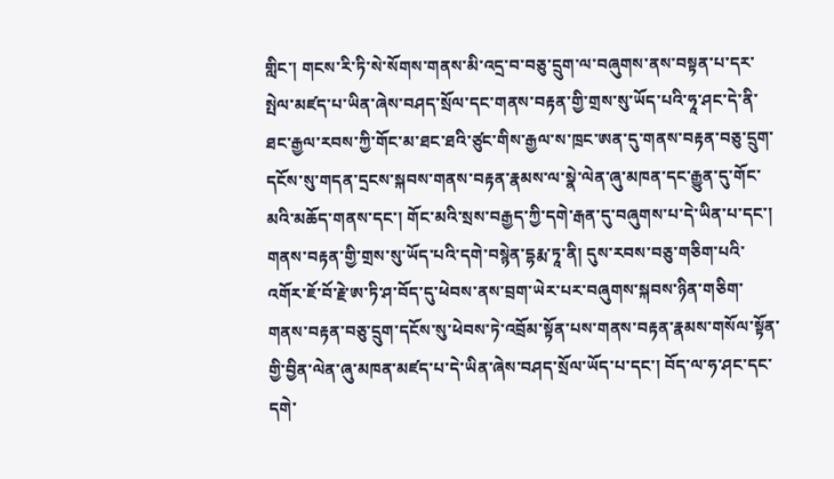གླིང་། གངས་རི་ཏི་སེ་སོགས་གནས་མི་འདྲ་བ་བཅུ་དྲུག་ལ་བཞུགས་ནས་བསྟན་པ་དར་སྤེལ་མཛད་པ་ཡིན་ཞེས་བཤད་སྲོལ་དང་གནས་བརྟན་གྱི་གྲས་སུ་ཡོད་པའི་ཧཱ་ཤང་དེ་ནི་ཐང་རྒྱལ་རབས་ཀྱི་གོང་མ་ཐང་ཐའི་ཙུང་གིས་རྒྱལ་ས་ཁྲང་ཨན་དུ་གནས་བརྟན་བཅུ་དྲུག་དངོས་སུ་གདན་དྲངས་སྐབས་གནས་བརྟན་རྣམས་ལ་སྣེ་ལེན་ཞུ་མཁན་དང་རྒྱུན་དུ་གོང་མའི་མཆོད་གནས་དང་། གོང་མའི་སྲས་བརྒྱད་ཀྱི་དགེ་རྒན་དུ་བཞུགས་པ་དེ་ཡིན་པ་དང་། གནས་བརྟན་གྱི་གྲས་སུ་ཡོད་པའི་དགེ་བསྙེན་དྷརྨ་ཏཱ་ནི། དུས་རབས་བཅུ་གཅིག་པའི་འགོར་ཇོ་བོ་རྗེ་ཨ་ཏི་ཤ་བོད་དུ་ཕེབས་ནས་བྲག་ཡེར་པར་བཞུགས་སྐབས་ཉིན་གཅིག་གནས་བརྟན་བཅུ་དྲུག་དངོས་སུ་ཕེབས་ཏེ་འབྲོམ་སྟོན་པས་གནས་བརྟན་རྣམས་གསོལ་སྟོན་གྱི་བྱིན་ལེན་ཞུ་མཁན་མཛད་པ་དེ་ཡིན་ཞེས་བཤད་སྲོལ་ཡོད་པ་དང་། བོད་ལ་ཧ་ཤང་དང་དགེ་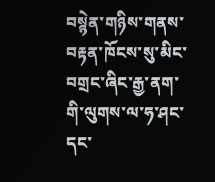བསྙེན་གཉིས་གནས་བརྟན་ཁོངས་སུ་མིང་བགྲང་ཞིང་རྒྱ་ནག་གི་ལུགས་ལ་ཧ་ཤང་དང་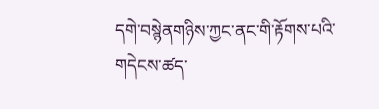དགེ་བསྙེནགཉིས་ཀྱང་ནང་གི་རྟོགས་པའི་གདེངས་ཚད་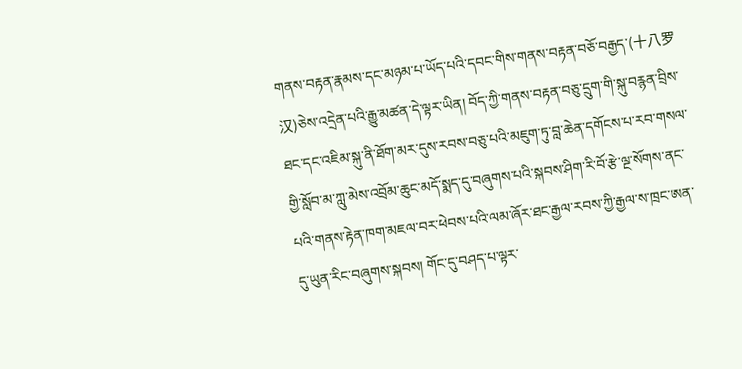གནས་བརྟན་རྣམས་དང་མཉམ་པ་ཡོད་པའི་དབང་གིས་གནས་བརྟན་བཅོ་བརྒྱད་(十八罗汉)ཅེས་འདྲེན་པའི་རྒྱུ་མཚན་དེ་ལྟར་ཡིན། བོད་ཀྱི་གནས་བརྟན་བཅུ་དྲུག་གི་སྐུ་བརྙན་བྲིས་ཐང་དང་འཇིམ་སྐུ་ནི་ཐོག་མར་དུས་རབས་བཅུ་པའི་མཇུག་ཏུ་བླ་ཆེན་དགོངས་པ་རབ་གསལ་གྱི་སློབ་མ་ཀླུ་མེས་འབྲོམ་ཆུང་མདོ་སྨད་དུ་བཞུགས་པའི་སྐབས་ཤིག་རི་བོ་རྩེ་ལྔ་སོགས་ནང་པའི་གནས་རྟེན་ཁག་མཇལ་བར་ཕེབས་པའི་ལམ་ཞོར་ཐང་རྒྱལ་རབས་ཀྱི་རྒྱལ་ས་ཁྲང་ཨན་དུ་ཡུན་རིང་བཞུགས་སྐབས། གོང་དུ་བཤད་པ་ལྟར་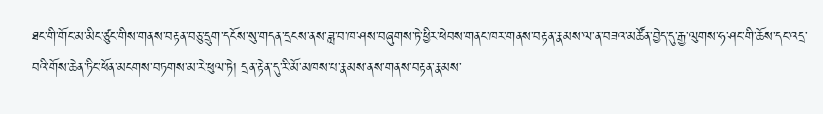ཐང་གི་གོང་མ་མིང་ཙུང་གིས་གནས་བརྟན་བཅུ་དྲུག་དངོས་སུ་གདན་དྲངས་ནས་ཟླ་བ་ཁ་ཤས་བཞུགས་ཏེ་ཕྱིར་ཕེབས་གནང་ཁར་གནས་བརྟན་རྣམས་ལ་ན་བཟའ་མཚོན་བྱེད་དུ་རྒྱ་ལུགས་ཧ་ཤང་གི་ཆོས་དང་འདྲ་བའི་གོས་ཆེན་ཏིང་ཕོན་མངགས་བཏགས་མ་རེ་ཕུལ་ཏེ། དྲན་རྟེན་དུ་རི་མོ་མཁས་པ་རྣམས་ནས་གནས་བརྟན་རྣམས་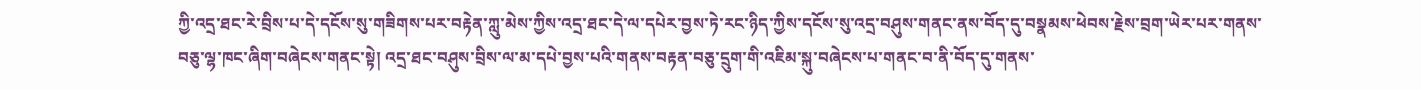ཀྱི་འདྲ་ཐང་རེ་བྲིས་པ་དེ་དངོས་སུ་གཟིགས་པར་བརྟེན་ཀླུ་མེས་ཀྱིས་འདྲ་ཐང་དེ་ལ་དཔེར་བྱས་ཏེ་རང་ཉིད་ཀྱིས་དངོས་སུ་འདྲ་བཤུས་གནང་ནས་བོད་དུ་བསྣམས་ཕེབས་རྗེས་བྲག་ཡེར་པར་གནས་བཅུ་ལྷ་ཁང་ཞིག་བཞེངས་གནང་སྟེ། འདྲ་ཐང་བཤུས་བྲིས་ལ་མ་དཔེ་བྱས་པའི་གནས་བརྟན་བཅུ་དྲུག་གི་འཇིམ་སྐུ་བཞེངས་པ་གནང་བ་ནི་བོད་དུ་གནས་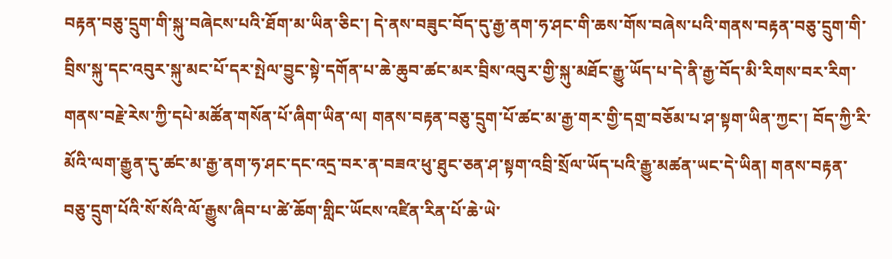བརྟན་བཅུ་དྲུག་གི་སྐུ་བཞེངས་པའི་ཐོག་མ་ཡིན་ཅིང་། དེ་ནས་བཟུང་བོད་དུ་རྒྱ་ནག་ཧ་ཤང་གི་ཆས་གོས་བཞེས་པའི་གནས་བརྟན་བཅུ་དྲུག་གི་བྲིས་སྐུ་དང་འབུར་སྐུ་མང་པོ་དར་སྤེལ་བྱུང་སྟེ་དགོན་པ་ཆེ་ཆུབ་ཚང་མར་བྲིས་འབུར་གྱི་སྐུ་མཐོང་རྒྱུ་ཡོད་པ་དེ་ནི་རྒྱ་བོད་མི་རིགས་བར་རིག་གནས་བརྗེ་རེས་ཀྱི་དཔེ་མཚོན་གསོན་པོ་ཞིག་ཡིན་ལ། གནས་བརྟན་བཅུ་དྲུག་པོ་ཚང་མ་རྒྱ་གར་གྱི་དགྲ་བཅོམ་པ་ཤ་སྟག་ཡིན་ཀྱང་། བོད་ཀྱི་རི་མོའི་ལག་རྒྱུན་དུ་ཚང་མ་རྒྱ་ནག་ཧ་ཤང་དང་འདྲ་བར་ན་བཟའ་ཕུ་ཐུང་ཅན་ཤ་སྟག་འབྲི་སྲོལ་ཡོད་པའི་རྒྱུ་མཚན་ཡང་དེ་ཡིན། གནས་བརྟན་བཅུ་དྲུག་པོའི་སོ་སོའི་ལོ་རྒྱུས་ཞིབ་པ་ཚེ་ཆོག་གླིང་ཡོངས་འཛིན་རིན་པོ་ཆེ་ཡེ་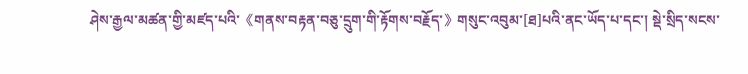ཤེས་རྒྱལ་མཚན་གྱི་མཛད་པའི་《གནས་བརྟན་བཅུ་དྲུག་གི་རྟོགས་བརྗོད་》གསུང་འབུམ་[ཐ]པའི་ནང་ཡོད་པ་དང་། སྡེ་སྲིད་སངས་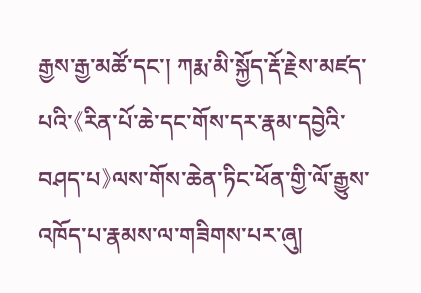རྒྱས་རྒྱ་མཚོ་དང་། ཀརྨ་མི་སྐྱོད་རྡོ་རྗེས་མཛད་པའི་《རིན་པོ་ཆེ་དང་གོས་དར་རྣམ་དབྱེའི་བཤད་པ》ལས་གོས་ཆེན་ཏིང་ཕོན་གྱི་ལོ་རྒྱུས་འཁོད་པ་རྣམས་ལ་གཟིགས་པར་ཞུ།